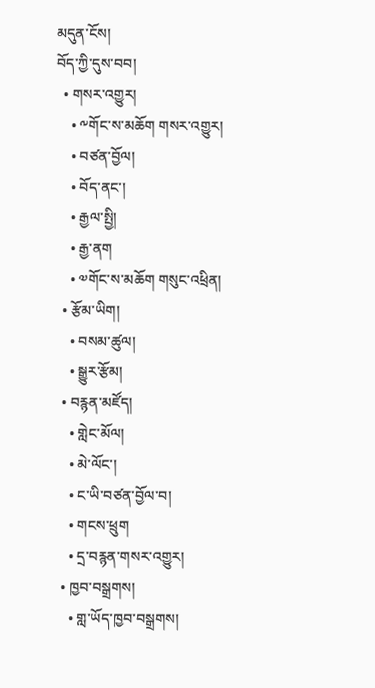མདུན་ངོས།
བོད་ཀྱི་དུས་བབ།
  • གསར་འགྱུར།
    • ༸གོང་ས་མཆོག གསར་འགྱུར།
    • བཙན་བྱོལ།
    • བོད་ནང་།
    • རྒྱལ་སྤྱི།
    • རྒྱ་ནག
    • ༧གོང་ས་མཆོག གསུང་འཕྲིན།
  • རྩོམ་ཡིག།
    • བསམ་ཚུལ།
    • སྒྱུར་རྩོམ།
  • བརྙན་མཛོད།
    • གླེང་མོལ།
    • མེ་ལོང་།
    • ང་ཡི་བཙན་བྱོལ་བ།
    • གངས་ཕྲུག
    • དྲ་བརྙན་གསར་འགྱུར།
  • ཁྱབ་བསྒྲགས།
    • གླ་ཡོད་ཁྱབ་བསྒྲགས།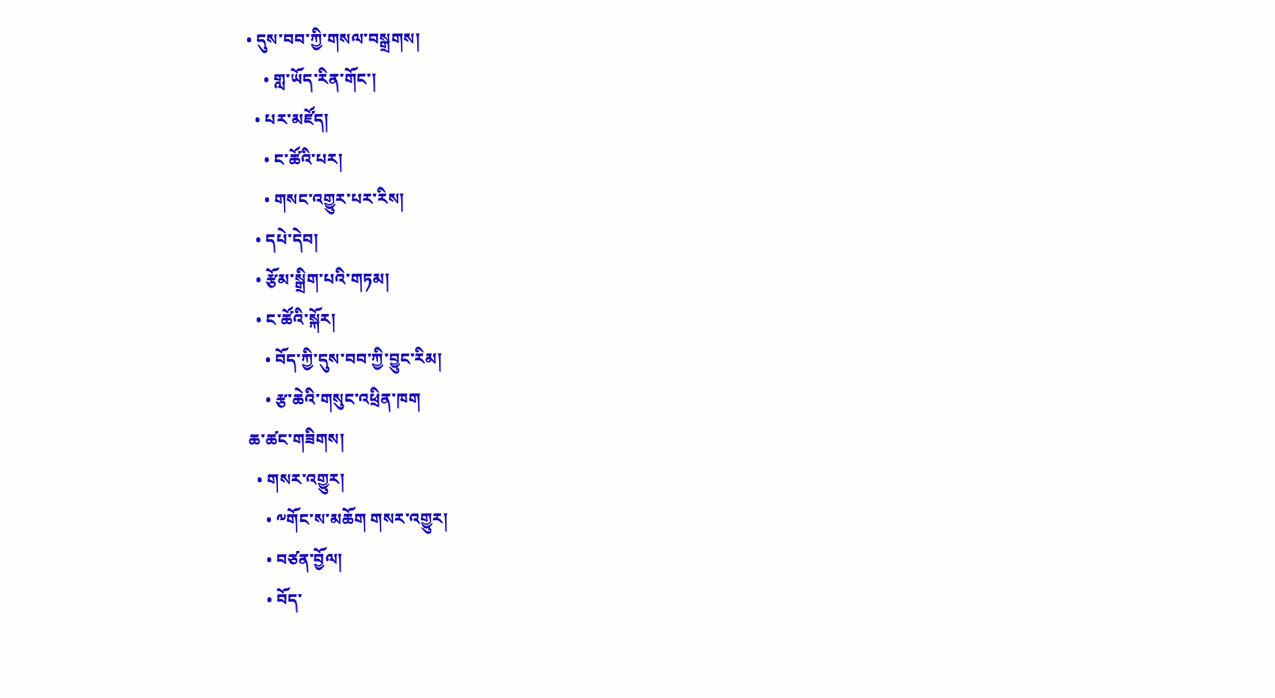• དུས་བབ་ཀྱི་གསལ་བསྒྲགས།
    • གླ་ཡོད་རིན་གོང་།
  • པར་མཛོད།
    • ང་ཚོའི་པར།
    • གསང་འགྱུར་པར་རིས།
  • དཔེ་དེབ།
  • རྩོམ་སྒྲིག་པའི་གཏམ།
  • ང་ཚོའི་སྐོར།
    • བོད་ཀྱི་དུས་བབ་ཀྱི་བྱུང་རིམ།
    • རྩ་ཆེའི་གསུང་འཕྲིན་ཁག
ཆ་ཚང་གཟིགས།
  • གསར་འགྱུར།
    • ༸གོང་ས་མཆོག གསར་འགྱུར།
    • བཙན་བྱོལ།
    • བོད་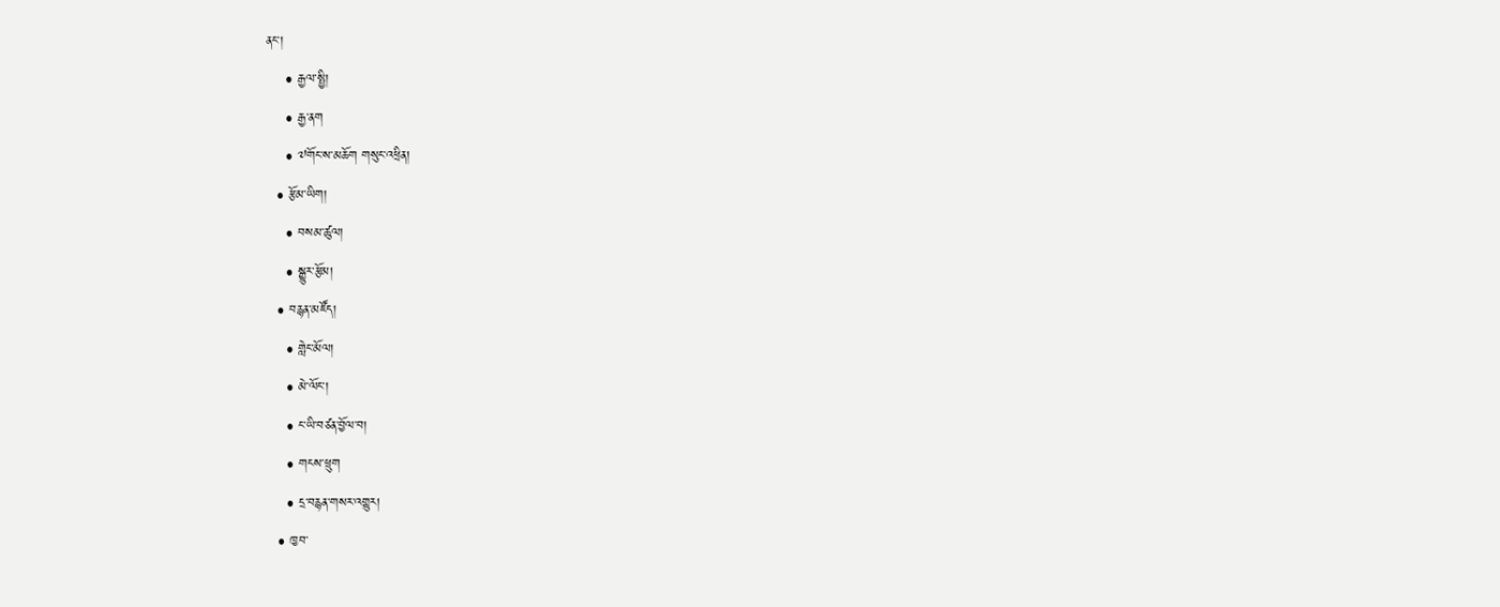ནང་།
    • རྒྱལ་སྤྱི།
    • རྒྱ་ནག
    • ༧གོང་ས་མཆོག གསུང་འཕྲིན།
  • རྩོམ་ཡིག།
    • བསམ་ཚུལ།
    • སྒྱུར་རྩོམ།
  • བརྙན་མཛོད།
    • གླེང་མོལ།
    • མེ་ལོང་།
    • ང་ཡི་བཙན་བྱོལ་བ།
    • གངས་ཕྲུག
    • དྲ་བརྙན་གསར་འགྱུར།
  • ཁྱབ་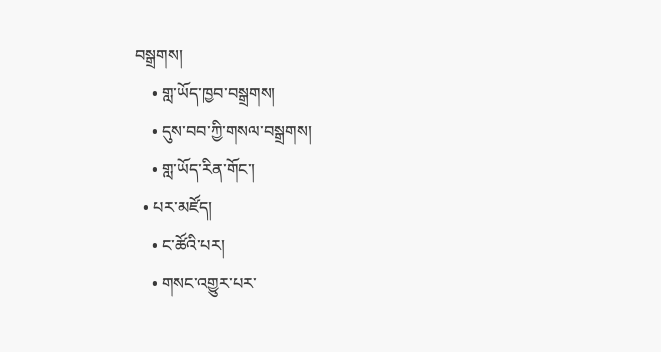བསྒྲགས།
    • གླ་ཡོད་ཁྱབ་བསྒྲགས།
    • དུས་བབ་ཀྱི་གསལ་བསྒྲགས།
    • གླ་ཡོད་རིན་གོང་།
  • པར་མཛོད།
    • ང་ཚོའི་པར།
    • གསང་འགྱུར་པར་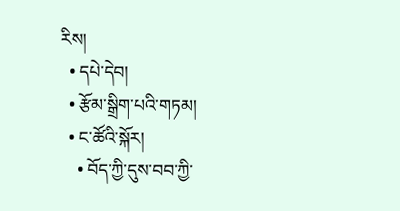རིས།
  • དཔེ་དེབ།
  • རྩོམ་སྒྲིག་པའི་གཏམ།
  • ང་ཚོའི་སྐོར།
    • བོད་ཀྱི་དུས་བབ་ཀྱི་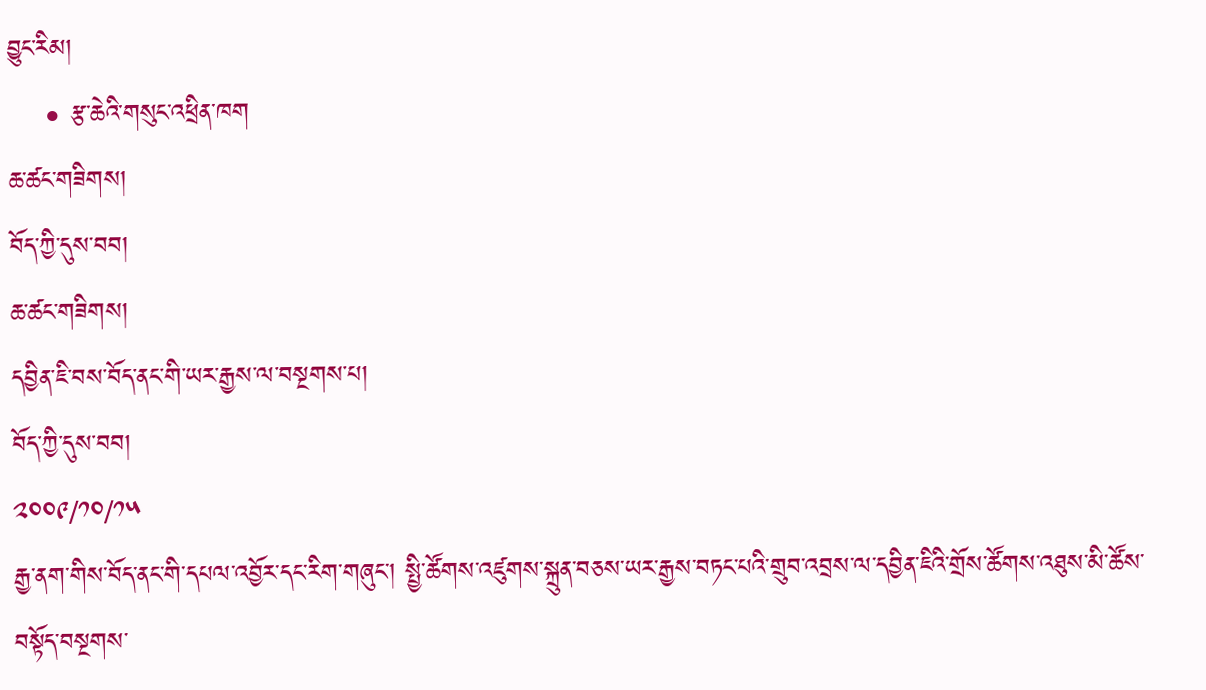བྱུང་རིམ།
    • རྩ་ཆེའི་གསུང་འཕྲིན་ཁག
ཆ་ཚང་གཟིགས།
བོད་ཀྱི་དུས་བབ།
ཆ་ཚང་གཟིགས།
དབྱིན་ཇི་བས་བོད་ནང་གི་ཡར་རྒྱས་ལ་བསྔགས་པ།
བོད་ཀྱི་དུས་བབ།
༢༠༠༩/༡༠/༡༥
རྒྱ་ནག་གིས་བོད་ནང་གི་དཔལ་འབྱོར་དང་རིག་གཞུང་། སྤྱི་ཚོགས་འཛུགས་སྐྲུན་བཅས་ཡར་རྒྱས་བཏང་པའི་གྲུབ་འབྲས་ལ་དབྱིན་ཇིའི་གྲོས་ཚོགས་འཐུས་མི་ཚོས་བསྟོད་བསྔགས་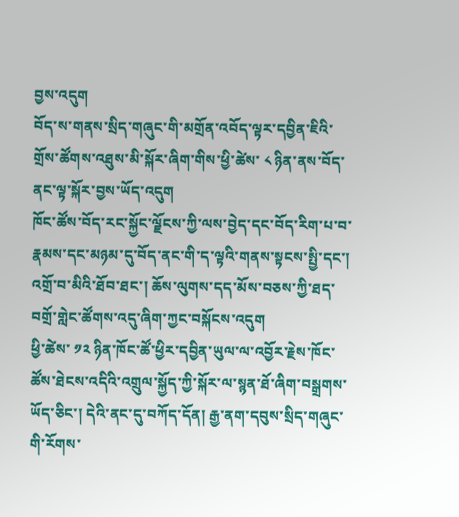བྱས་འདུག
བོད་ས་གནས་སྲིད་གཞུང་གི་མགྲོན་འབོད་ལྟར་དབྱིན་ཇིའི་གྲོས་ཚོགས་འཐུས་མི་སྐོར་ཞིག་གིས་ཕྱི་ཚེས་ ༨ ཉིན་ནས་བོད་ནང་ལྟ་སྐོར་བྱས་ཡོད་འདུག
ཁོང་ཚོས་བོད་རང་སྐྱོང་ལྗོངས་ཀྱི་ལས་བྱེད་དང་བོད་རིག་པ་བ་རྣམས་དང་མཉམ་དུ་བོད་ནང་གི་ད་ལྟའི་གནས་སྟངས་སྤྱི་དང་། འགྲོ་བ་མིའི་ཐོབ་ཐང་། ཆོས་ལུགས་དད་མོས་བཅས་ཀྱི་ཐད་བགྲོ་གླེང་ཚོགས་འདུ་ཞིག་ཀྱང་བསྐོངས་འདུག
ཕྱི་ཚེས་ ༡༢ ཉིན་ཁོང་ཚོ་ཕྱིར་དབྱིན་ཡུལ་ལ་འབྱོར་རྗེས་ཁོང་ཚོས་ཐེངས་འདིའི་འགྲུལ་སྐྱོད་ཀྱི་སྐོར་ལ་སྙན་ཐོ་ཞིག་བསྒྲགས་ཡོད་ཅིང་། དེའི་ནང་དུ་བཀོད་དོན། རྒྱ་ནག་དབུས་སྲིད་གཞུང་གི་རོགས་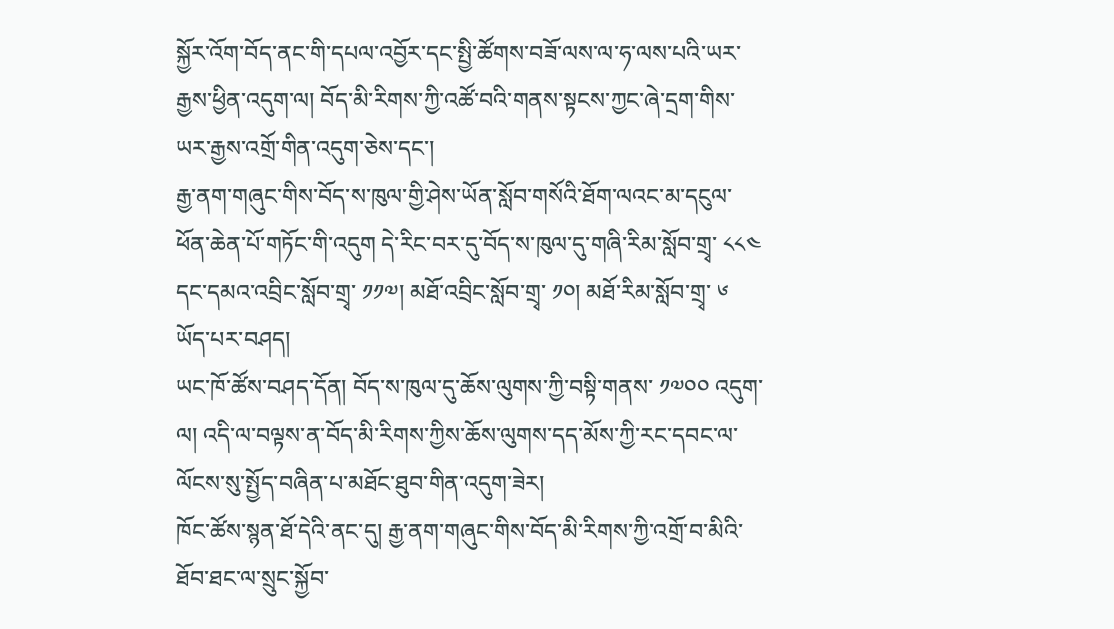སྐྱོར་འོག་བོད་ནང་གི་དཔལ་འབྱོར་དང་སྤྱི་ཚོགས་བཟོ་ལས་ལ་ཧ་ལས་པའི་ཡར་རྒྱས་ཕྱིན་འདུག་ལ། བོད་མི་རིགས་ཀྱི་འཚོ་བའི་གནས་སྟངས་ཀྱང་ཞེ་དྲག་གིས་ཡར་རྒྱས་འགྲོ་གིན་འདུག་ཅེས་དང་།
རྒྱ་ནག་གཞུང་གིས་བོད་ས་ཁུལ་གྱི་ཤེས་ཡོན་སློབ་གསོའི་ཐོག་ལའང་མ་དངུལ་ཕོན་ཆེན་པོ་གཏོང་གི་འདུག དེ་རིང་བར་དུ་བོད་ས་ཁུལ་དུ་གཞི་རིམ་སློབ་གྲྭ་ ༨༨༤ དང་དམའ་འབྲིང་སློབ་གྲྭ་ ༡༡༧། མཐོ་འབྲིང་སློབ་གྲྭ་ ༡༠། མཐོ་རིམ་སློབ་གྲྭ་ ༦ ཡོད་པར་བཤད།
ཡང་ཁོ་ཚོས་བཤད་དོན། བོད་ས་ཁུལ་དུ་ཆོས་ལུགས་ཀྱི་བསྟི་གནས་ ༡༧༠༠ འདུག་ལ། འདི་ལ་བལྟས་ན་བོད་མི་རིགས་ཀྱིས་ཆོས་ལུགས་དད་མོས་ཀྱི་རང་དབང་ལ་ལོངས་སུ་སྤྱོད་བཞིན་པ་མཐོང་ཐུབ་གིན་འདུག་ཟེར།
ཁོང་ཚོས་སྙན་ཐོ་དེའི་ནང་དུ། རྒྱ་ནག་གཞུང་གིས་བོད་མི་རིགས་ཀྱི་འགྲོ་བ་མིའི་ཐོབ་ཐང་ལ་སྲུང་སྐྱོབ་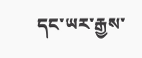དང་ཡར་རྒྱས་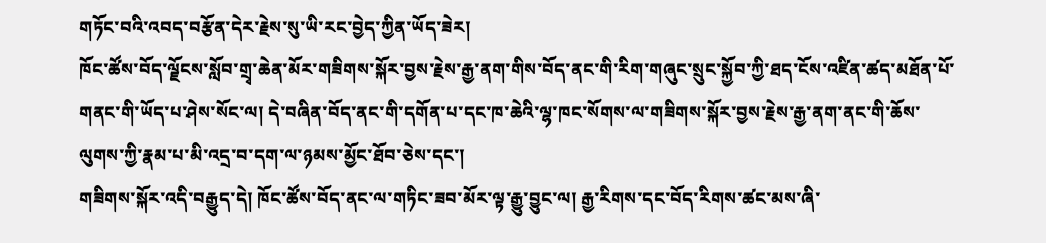གཏོང་བའི་འབད་བརྩོན་དེར་རྗེས་སུ་ཡི་རང་བྱེད་ཀྱིན་ཡོད་ཟེར།
ཁོང་ཚོས་བོད་ལྗོངས་སློབ་གྲྭ་ཆེན་མོར་གཟིགས་སྐོར་བྱས་རྗེས་རྒྱ་ནག་གིས་བོད་ནང་གི་རིག་གཞུང་སྲུང་སྐྱོབ་ཀྱི་ཐད་ངོས་འཛིན་ཚད་མཐོན་པོ་གནང་གི་ཡོད་པ་ཤེས་སོང་ལ། དེ་བཞིན་བོད་ནང་གི་དགོན་པ་དང་ཁ་ཆེའི་ལྷ་ཁང་སོགས་ལ་གཟིགས་སྐོར་བྱས་རྗེས་རྒྱ་ནག་ནང་གི་ཆོས་ལུགས་ཀྱི་རྣམ་པ་མི་འདྲ་བ་དག་ལ་ཉམས་མྱོང་ཐོབ་ཅེས་དང་།
གཟིགས་སྐོར་འདི་བརྒྱུད་དེ། ཁོང་ཚོས་བོད་ནང་ལ་གཏིང་ཟབ་མོར་ལྟ་རྒྱུ་བྱུང་ལ། རྒྱ་རིགས་དང་བོད་རིགས་ཚང་མས་ཞི་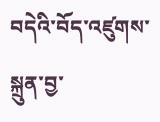བདེའི་བོད་འཛུགས་སྐྲུན་བྱ་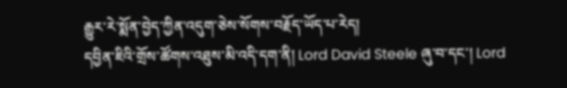རྒྱུར་རེ་སྨོན་བྱེད་ཀྱིན་འདུག་ཅེས་སོགས་བརྗོད་ཡོད་པ་རེད།
དབྱིན་ཇིའི་གྲོས་ཚོགས་འཐུས་མི་འདི་དག་ནི། Lord David Steele ཞུ་བ་དང་། Lord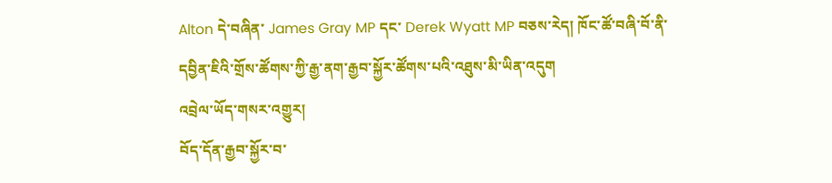Alton དེ་བཞིན་ James Gray MP དང་ Derek Wyatt MP བཅས་རེད། ཁོང་ཚོ་བཞི་བོ་ནི་དབྱིན་ཇིའི་གྲོས་ཚོགས་ཀྱི་རྒྱ་ནག་རྒྱབ་སྐྱོར་ཚོགས་པའི་འཐུས་མི་ཡིན་འདུག
འབྲེལ་ཡོད་གསར་འགྱུར།
བོད་དོན་རྒྱབ་སྐྱོར་བ་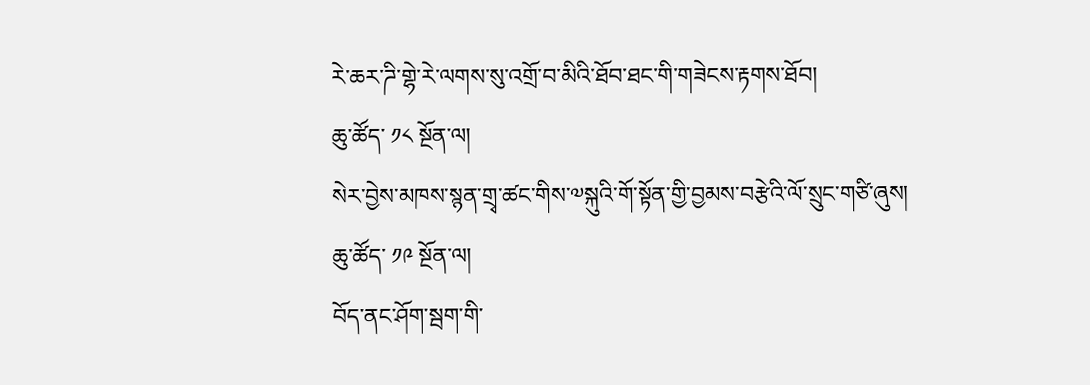རེ་ཆར་ཌི་གྷེ་རེ་ལགས་སུ་འགྲོ་བ་མིའི་ཐོབ་ཐང་གི་གཟེངས་རྟགས་ཐོབ།
ཆུ་ཚོད་ ༡༨ སྔོན་ལ།
སེར་བྱེས་མཁས་སྙན་གྲྭ་ཚང་གིས་༧སྐུའི་གོ་སྟོན་གྱི་བྱམས་བརྩེའི་ལོ་སྲུང་གཙི་ཞུས།
ཆུ་ཚོད་ ༡༩ སྔོན་ལ།
བོད་ནང་ཤོག་སྦག་གི་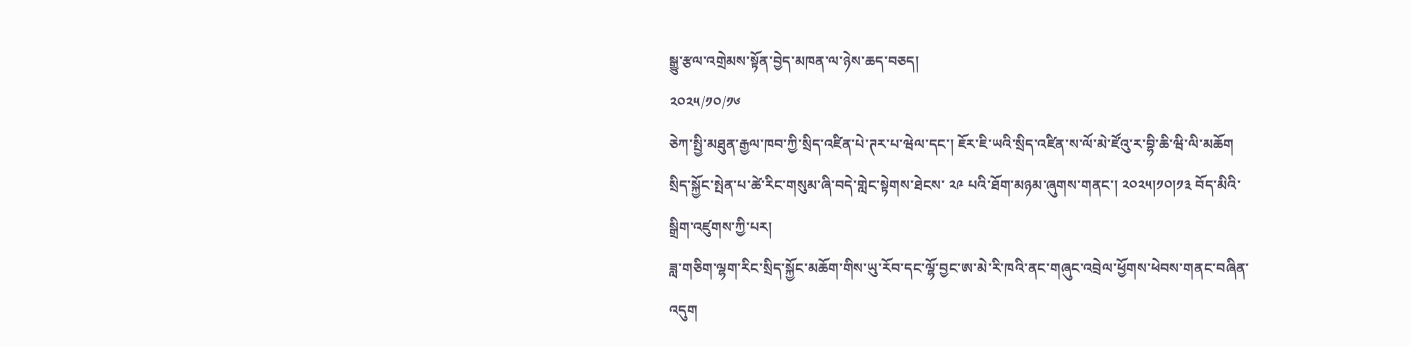སྒྱུ་རྩལ་འགྲེམས་སྟོན་བྱེད་མཁན་ལ་ཉེས་ཆད་བཅད།
༢༠༢༥/༡༠/༡༦
ཅེཀ་སྤྱི་མཐུན་རྒྱལ་ཁབ་ཀྱི་སྲིད་འཛིན་པེ་ཊར་པ་ཝེལ་དང་། ཇོར་ཇི་ཡའི་སྲིད་འཛིན་ས་ལོ་མེ་ཛོའུ་ར་བྷི་ཆི་ཝི་ལི་མཆོག སྲིད་སྐྱོང་སྤེན་པ་ཚེ་རིང་གསུམ་ཞི་བདེ་གླེང་སྟེགས་ཐེངས་ ༢༩ པའི་ཐོག་མཉམ་ཞུགས་གནང་། ༢༠༢༥།༡༠།༡༣ བོད་མིའི་སྒྲིག་འཛུགས་ཀྱི་པར།
ཟླ་གཅིག་ལྷག་རིང་སྲིད་སྐྱོང་མཆོག་གིས་ཡུ་རོབ་དང་ལྷོ་བྱང་ཨ་མེ་རི་ཁའི་ནང་གཞུང་འབྲེལ་ཕྱོགས་ཕེབས་གནང་བཞིན་འདུག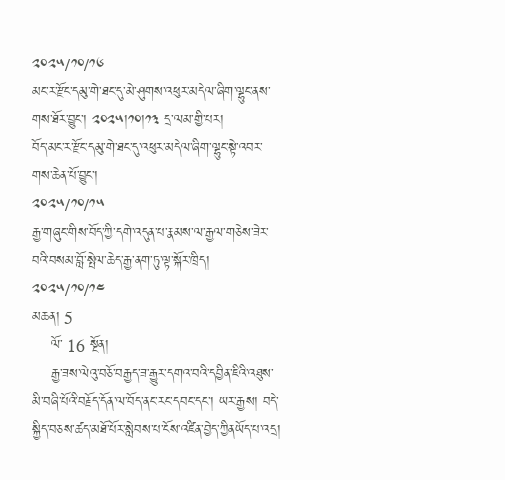༢༠༢༥/༡༠/༡༦
མང་ར་རྫོང་དམུ་གེ་ཐང་དུ་མེ་ཤུགས་འཕུར་མདེལ་ཞིག་ལྷུང་ནས་གས་ཐོར་བྱུང་། ༢༠༢༥།༡༠།༡༣ དྲ་ལམ་གྱི་པར།
བོད་མང་ར་རྫོང་དམུ་གེ་ཐང་དུ་འཕུར་མདེལ་ཞིག་ལྷུང་སྟེ་འབར་གས་ཆེན་པོ་བྱུང་།
༢༠༢༥/༡༠/༡༥
རྒྱ་གཞུང་གིས་བོད་ཀྱི་དགེ་འདུན་པ་རྣམས་ལ་རྒྱལ་གཅེས་ཟེར་བའི་བསམ་བློ་སྤེལ་ཆེད་རྒྱ་ནག་ཏུ་ལྟ་སྐོར་ཁྲིད།
༢༠༢༥/༡༠/༡༤
མཆན། 5
    ལོ་ 16 སྔོན།
    རྒྱ་ཟས་ལེའུ་བཅོ་བརྒྱད་ཟ་རྒྱུར་དགའ་བའི་དབྱིན་ཇིའི་འཐུས་མི་བཞི་པོའི་བརྗོད་དོན་ལ་བོད་ནང་རང་དབང་དང་། ཡར་རྒྱས། བདེ་སྐྱིད་བཅས་ཚད་མཐོ་པོར་སླེབས་པ་ངོས་འཛིན་བྱེད་ཀྱིནཡོད་པ་འདྲ།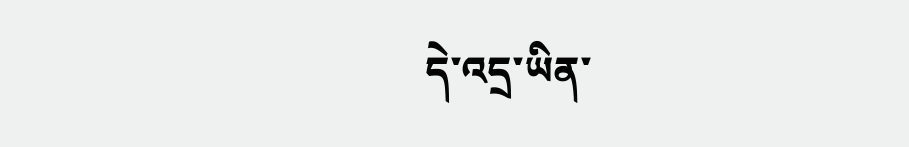དེ་འདྲ་ཡིན་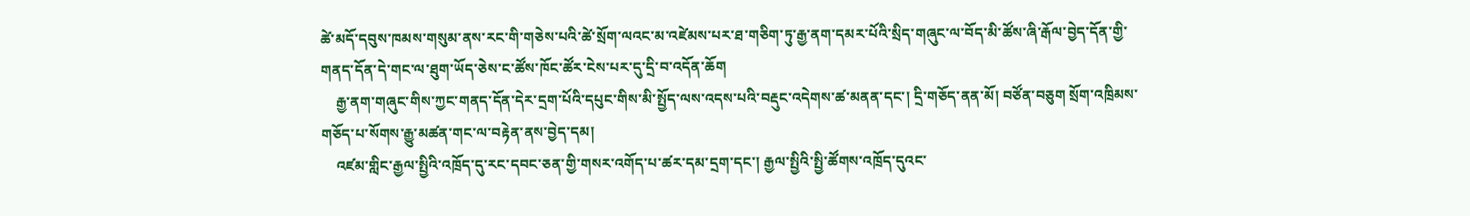ཚེ་མདོ་དབུས་ཁམས་གསུམ་ནས་རང་གི་གཅེས་པའི་ཚེ་སྲོག་ལའང་མ་འཛེམས་པར་ཐ་གཅིག་ཏུ་རྒྱ་ནག་དམར་པོའི་སྲིད་གཞུང་ལ་བོད་མི་ཚོས་ཞི་རྒོལ་བྱེད་དོན་གྱི་གནད་དོན་དེ་གང་ལ་ཐུག་ཡོད་ཅེས་ང་ཚོས་ཁོང་ཚོར་ངེས་པར་དུ་དྲི་བ་འདོན་ཆོག
    རྒྱ་ནག་གཞུང་གིས་ཀྱང་གནད་དོན་དེར་དྲག་པོའི་དཔུང་གིས་མི་སྤྱོད་ལས་འདས་པའི་བརྡུང་འདེགས་ཚ་མནན་དང་། དྲི་གཅོད་ནན་མོ། བཙོན་བཅུག སྲོག་འཁྲིམས་གཅོད་པ་སོགས་རྒྱུ་མཚན་གང་ལ་བརྟེན་ནས་བྱེད་དམ།
    འཛམ་གླིང་རྒྱལ་སྤྱིའི་འཁྲོད་དུ་རང་དབང་ཅན་གྱི་གསར་འགོད་པ་ཚར་དམ་དྲག་དང་། རྒྱལ་སྤྱིའི་སྤྱི་ཚོགས་འཁྲོད་དུའང་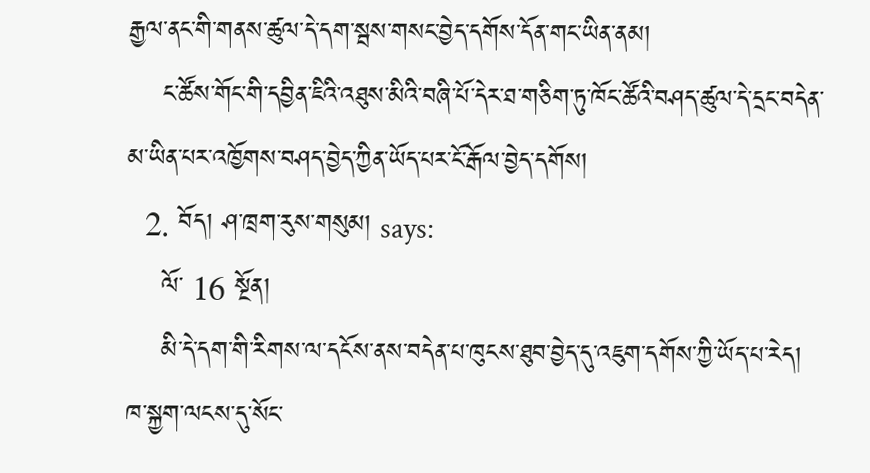རྒྱལ་ནང་གི་གནས་ཚུལ་དེ་དག་སྦས་གསང་བྱེད་དགོས་དོན་གང་ཡིན་ནམ།
    ང་ཚོས་གོང་གི་དབྱིན་ཇིའི་འཐུས་མིའི་བཞི་པོ་དེར་ཐ་གཅིག་ཏུ་ཁོང་ཚོའི་བཤད་ཚུལ་དེ་དྲང་བདེན་མ་ཡིན་པར་འཁྱོགས་བཤད་བྱེད་ཀྱིན་ཡོད་པར་ངོ་རྒོལ་བྱེད་དགོས།
  2. བོད། ཤ་ཁྲག་རུས་གསུམ། says:
    ལོ་ 16 སྔོན།
    མི་དེ་དག་གི་རིགས་ལ་དངོས་ནས་བདེན་པ་ཁུངས་ཐུབ་བྱེད་དུ་འཇུག་དགོས་ཀྱི་ཡོད་པ་རེད། ཁ་སྐྱག་ལངས་དུ་སོང་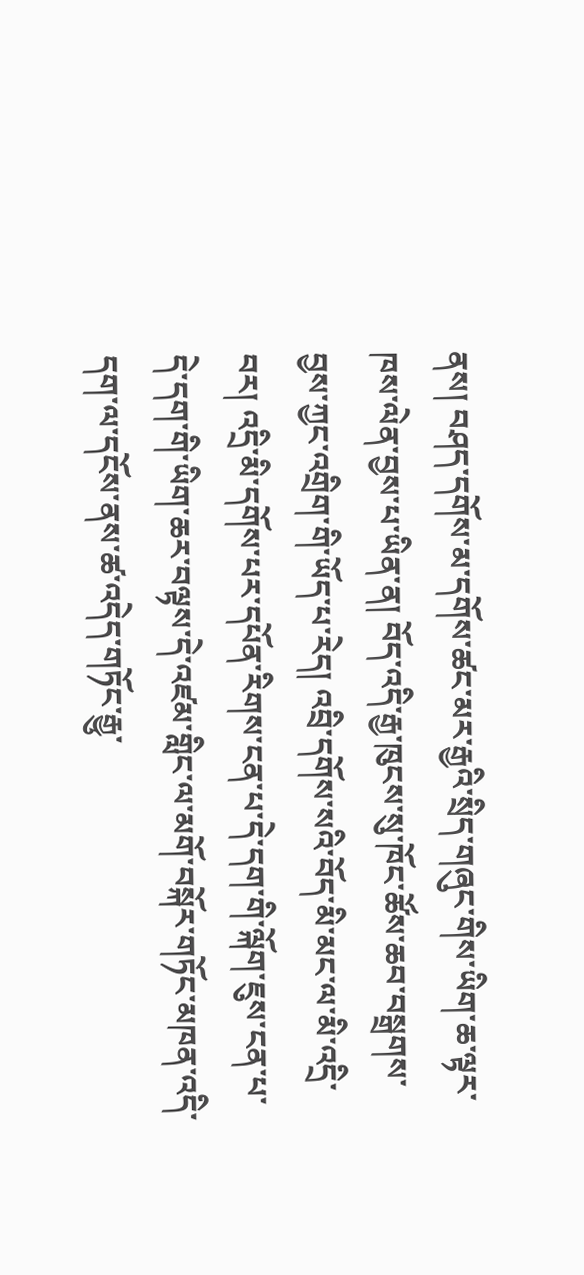ནས། བཤད་དགོས་མ་དགོས་ཚང་མར་རྒྱའི་སྲིད་གཞུང་གིས་ཡིག་ཆ་ལྟར་ཁས་ལེན་བྱས་པ་ཡིན་ན། བོད་འདི་རྒྱ་ཁུངས་སུ་ཁོང་ཚོས་ཆབ་བསྒྲགས་བྱས་ཀྱང་འགྲིག་གི་ཡོད་པ་རེད། འབྲི་དགོས་སའི་བོད་མི་མང་ལ་མི་འདྲི་བར། འདྲི་མི་དགོས་པར་དཔོན་རིགས་ངན་པ་དེ་དག་གི་ལྐོག་ཇུས་ངན་པ་དེ་དག་གི་ཡིག་ཆར་བལྟས་དེ་འཛམ་གླིང་ལ་མགོ་བསྐོར་གཏོང་མཁན་འདི་དག་ལ་དངོས་ནས་ཚ་འདེད་གཏོང་རྒྱུ་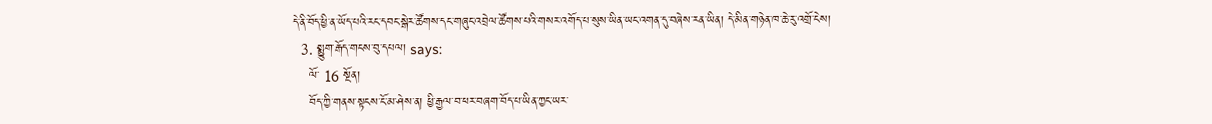དེ་ནི་བོད་ཕྱི་ན་ཡོད་པའི་རང་དབང་སྒེར་ཚོགས་དང་གཞུང་འབྲེལ་ཚོགས་པའི་གསར་འགོད་པ་སུས་ཡིན་ཡང་འགན་དུ་བཞེས་རན་ཡིན། དེ་མིན་གཉེན་ཁ་ཆེ་རུ་འགྲོ་ངེས།
  3. སྨྱུག་རྒོད་གངས་བུ་དཔལ། says:
    ལོ་ 16 སྔོན།
    བོད་ཀྱི་གནས་སྟངས་ངོ་མ་ཤེས་ན། ཕྱི་རྒྱལ་བ་ཕར་བཞག་བོད་པ་ཡིན་ཀྱང་ཡར་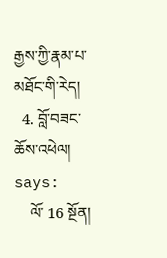རྒྱས་ཀྱི་རྣམ་པ་མཐོང་གི་རེད།
  4. བློ་བཟང་ཆོས་འཕེལ། says:
    ལོ་ 16 སྔོན།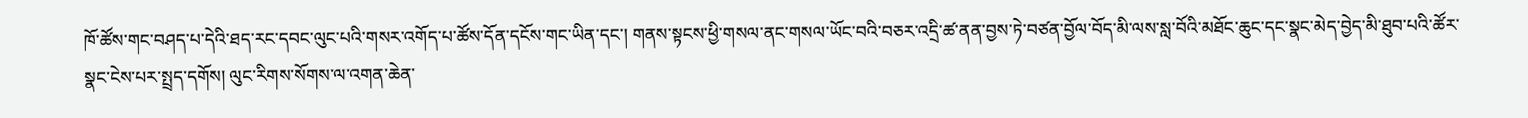ཁོ་ཚོས་གང་བཤད་པ་དེའི་ཐད་རང་དབང་ལུང་པའི་གསར་འགོད་པ་ཚོས་དོན་དངོས་གང་ཡིན་དང་། གནས་སྟངས་ཕྱི་གསལ་ནང་གསལ་ཡོང་བའི་བཅར་འདྲི་ཚ་ནན་བྱས་ཏེ་བཙན་བྱོལ་བོད་མི་ལས་སླ་བོའི་མཐོང་ཆུང་དང་སྣང་མེད་བྱེད་མི་ཐུབ་པའི་ཚོར་སྣང་ངེས་པར་སྤྲད་དགོས། ལུང་རིགས་སོགས་ལ་འགན་ཆེན་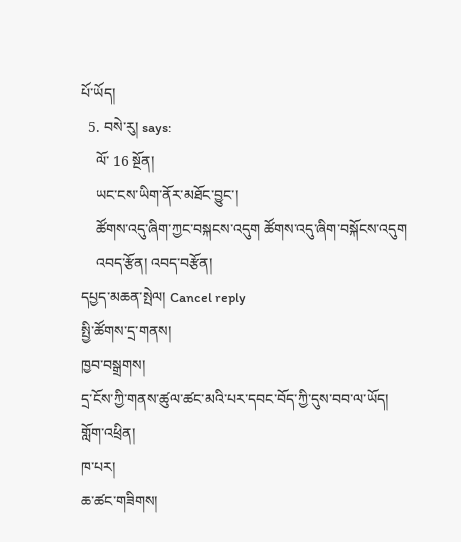པོ་ཡོད།
  5. བསེ་རུ། says:
    ལོ་ 16 སྔོན།
    ཡང་ངས་ཡིག་ནོར་མཐོང་བྱུང་།
    ཚོགས་འདུ་ཞིག་ཀྱང་བསྐངས་འདུག ཚོགས་འདུ་ཞིག་བསྐོངས་འདུག
    འབད་རྩོན། འབད་བརྩོན།
དཔྱད་མཆན་སྤེལ། Cancel reply
སྤྱི་ཚོགས་དྲ་གནས།
ཁྱབ་བསྒྲགས།
དྲ་ངོས་ཀྱི་གནས་ཚུལ་ཚང་མའི་པར་དབང་བོད་ཀྱི་དུས་བབ་ལ་ཡོད།
གློག་འཕྲིན།
ཁ་པར།
ཆ་ཚང་གཟིགས།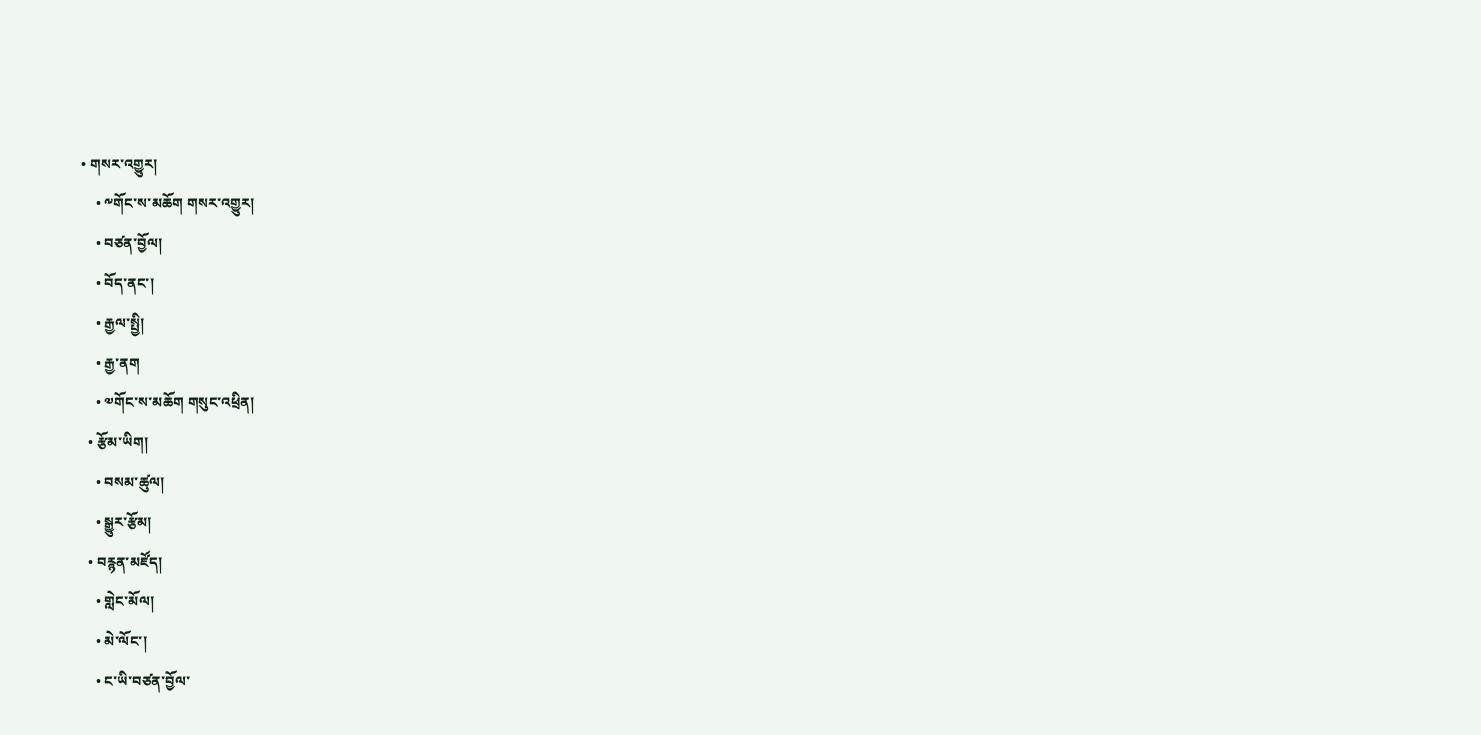• གསར་འགྱུར།
    • ༸གོང་ས་མཆོག གསར་འགྱུར།
    • བཙན་བྱོལ།
    • བོད་ནང་།
    • རྒྱལ་སྤྱི།
    • རྒྱ་ནག
    • ༧གོང་ས་མཆོག གསུང་འཕྲིན།
  • རྩོམ་ཡིག།
    • བསམ་ཚུལ།
    • སྒྱུར་རྩོམ།
  • བརྙན་མཛོད།
    • གླེང་མོལ།
    • མེ་ལོང་།
    • ང་ཡི་བཙན་བྱོལ་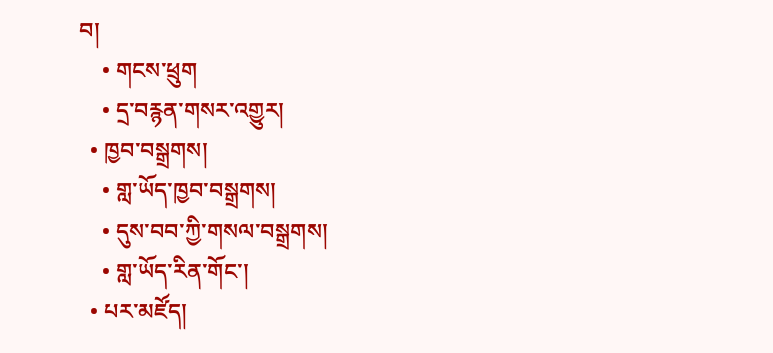བ།
    • གངས་ཕྲུག
    • དྲ་བརྙན་གསར་འགྱུར།
  • ཁྱབ་བསྒྲགས།
    • གླ་ཡོད་ཁྱབ་བསྒྲགས།
    • དུས་བབ་ཀྱི་གསལ་བསྒྲགས།
    • གླ་ཡོད་རིན་གོང་།
  • པར་མཛོད།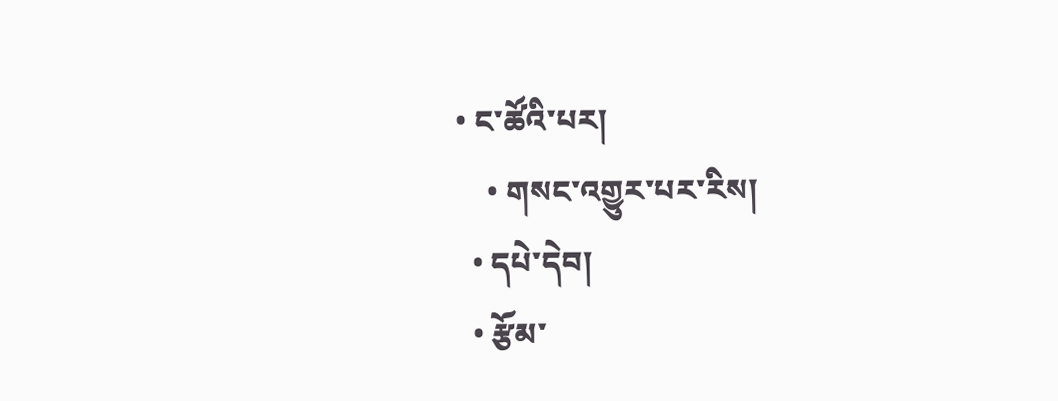• ང་ཚོའི་པར།
    • གསང་འགྱུར་པར་རིས།
  • དཔེ་དེབ།
  • རྩོམ་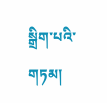སྒྲིག་པའི་གཏམ།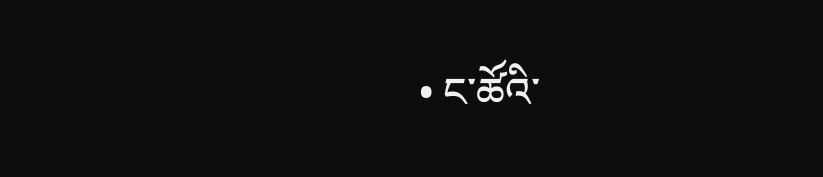• ང་ཚོའི་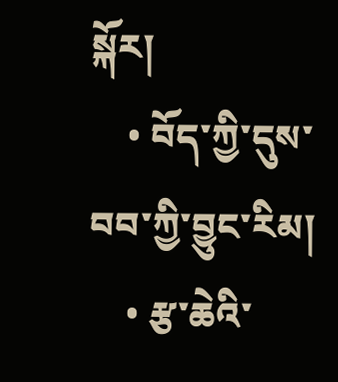སྐོར།
    • བོད་ཀྱི་དུས་བབ་ཀྱི་བྱུང་རིམ།
    • རྩ་ཆེའི་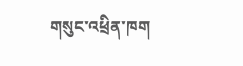གསུང་འཕྲིན་ཁག